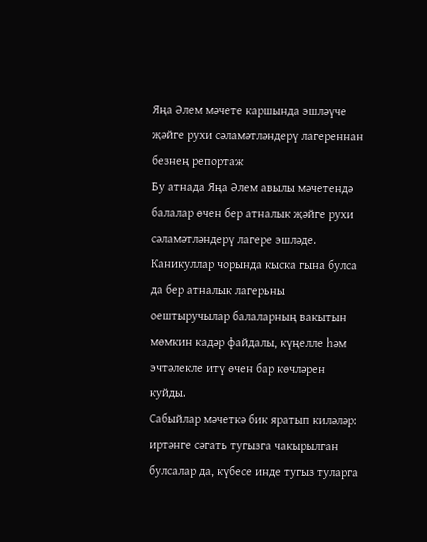Яңа Әлем мәчете каршында эшләүче җәйге рухи сәламәтләндерү лагереннан безнең репортаж
Бу атнада Яңа Әлем авылы мәчетендә балалар өчен бер атналык җәйге рухи сәламәтләндерү лагере эшләде. Каникуллар чорында кыска гына булса да бер атналык лагерьны оештыручылар балаларның вакытын мөмкин кадәр файдалы, күңелле һәм эчтәлекле итү өчен бар көчләрен куйды.
Сабыйлар мәчеткә бик яратып киләләр: иртәнге сәгать тугызга чакырылган булсалар да, күбесе инде тугыз туларга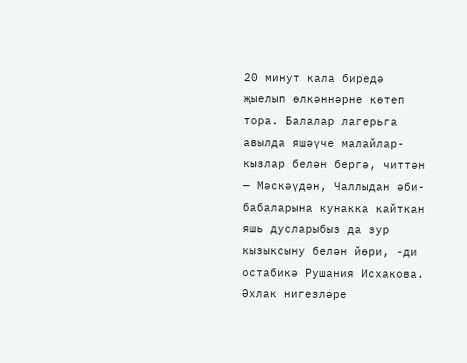20 минут кала биредә җыелып өлкәннәрне көтеп тора. Балалар лагерьга авылда яшәүче малайлар-кызлар белән бергә, читтән — Мәскәүдән, Чаллыдан әби-бабаларына кунакка кайткан яшь дусларыбыз да зур кызыксыну белән йөри, -ди остабикә Рушания Исхакова.
Әхлак нигезләре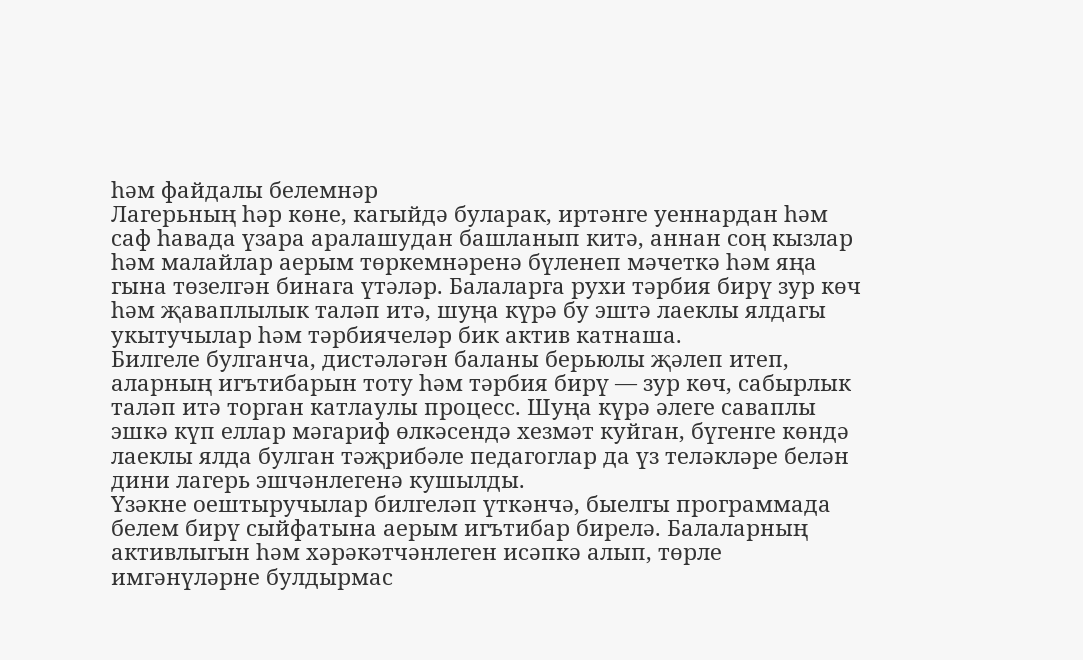һәм файдалы белемнәр
Лагерьның һәр көне, кагыйдә буларак, иртәнге уеннардан һәм саф һавада үзара аралашудан башланып китә, аннан соң кызлар һәм малайлар аерым төркемнәренә бүленеп мәчеткә һәм яңа гына төзелгән бинага үтәләр. Балаларга рухи тәрбия бирү зур көч һәм җаваплылык таләп итә, шуңа күрә бу эштә лаеклы ялдагы укытучылар һәм тәрбиячеләр бик актив катнаша.
Билгеле булганча, дистәләгән баланы берьюлы җәлеп итеп, аларның игътибарын тоту һәм тәрбия бирү — зур көч, сабырлык таләп итә торган катлаулы процесс. Шуңа күрә әлеге саваплы эшкә күп еллар мәгариф өлкәсендә хезмәт куйган, бүгенге көндә лаеклы ялда булган тәҗрибәле педагоглар да үз теләкләре белән дини лагерь эшчәнлегенә кушылды.
Үзәкне оештыручылар билгеләп үткәнчә, быелгы программада белем бирү сыйфатына аерым игътибар бирелә. Балаларның активлыгын һәм хәрәкәтчәнлеген исәпкә алып, төрле имгәнүләрне булдырмас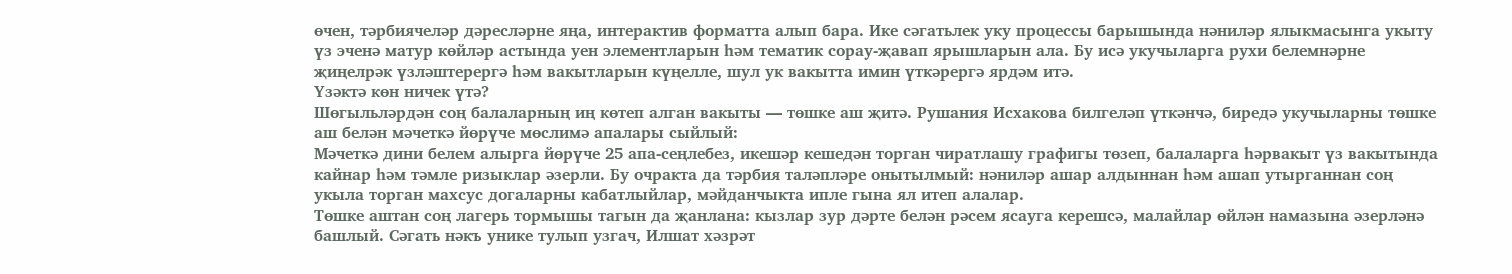өчен, тәрбиячеләр дәресләрне яңа, интерактив форматта алып бара. Ике сәгатьлек уку процессы барышында нәниләр ялыкмасынга укыту үз эченә матур көйләр астында уен элементларын һәм тематик сорау-җавап ярышларын ала. Бу исә укучыларга рухи белемнәрне җиңелрәк үзләштерергә һәм вакытларын күңелле, шул ук вакытта имин үткәрергә ярдәм итә.
Үзәктә көн ничек үтә?
Шөгыльләрдән соң балаларның иң көтеп алган вакыты — төшке аш җитә. Рушания Исхакова билгеләп үткәнчә, биредә укучыларны төшке аш белән мәчеткә йөрүче мөслимә апалары сыйлый:
Мәчеткә дини белем алырга йөрүче 25 апа-сеңлебез, икешәр кешедән торган чиратлашу графигы төзеп, балаларга һәрвакыт үз вакытында кайнар һәм тәмле ризыклар әзерли. Бу очракта да тәрбия таләпләре онытылмый: нәниләр ашар алдыннан һәм ашап утырганнан соң укыла торган махсус догаларны кабатлыйлар, мәйданчыкта ипле гына ял итеп алалар.
Төшке аштан соң лагерь тормышы тагын да җанлана: кызлар зур дәрте белән рәсем ясауга керешсә, малайлар өйлән намазына әзерләнә башлый. Сәгать нәкъ унике тулып узгач, Илшат хәзрәт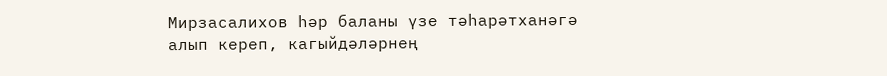Мирзасалихов һәр баланы үзе тәһарәтханәгә алып кереп, кагыйдәләрнең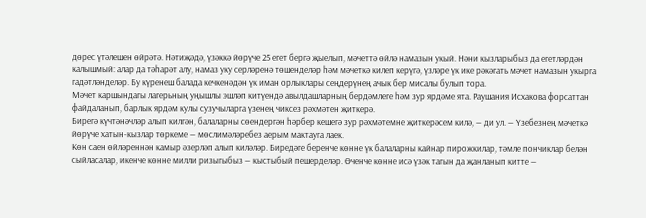дөрес үтәлешен өйрәтә. Нәтиҗәдә, үзәккә йөрүче 25 егет бергә җыелып, мәчеттә өйлә намазын укый. Нәни кызларыбыз да егетләрдән калышмый: алар да тәһарәт алу, намаз уку серләренә төшенделәр һәм мәчеткә килеп керүгә, үзләре үк ике рәкәгать мәчет намазын укырга гадәтләнделәр. Бу күренеш балада кечкенәдән үк иман орлыклары сеңдерүнең ачык бер мисалы булып тора.
Мәчет каршындагы лагерьның уңышлы эшләп китүендә авылдашларның бердәмлеге һәм зур ярдәме ята. Раушания Исхакова форсаттан файдаланып, барлык ярдәм кулы сузучыларга үзенең чиксез рәхмәтен җиткерә.
Бирегә күчтәнәчләр алып килгән, балаларны сөендергән һәрбер кешегә зур рәхмәтемне җиткерәсем килә, — ди ул. — Үзебезнең мәчеткә йөрүче хатын-кызлар төркеме — мөслимәләребез аерым мактауга лаек.
Көн саен өйләреннән камыр әзерләп алып киләләр. Биредәге беренче көнне үк балаларны кайнар пирожкилар, тәмле пончиклар белән сыйласалар, икенче көнне милли ризыгыбыз — кыстыбый пешерделәр. Өченче көнне исә үзәк тагын да җанланып китте —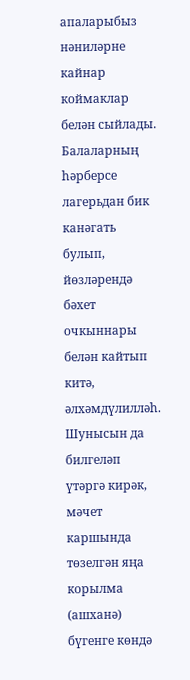апаларыбыз нәниләрне кайнар коймаклар белән сыйлады. Балаларның һәрберсе лагерьдан бик канәгать булып, йөзләрендә бәхет очкыннары белән кайтып китә, әлхәмдүлилләһ.
Шунысын да билгеләп үтәргә кирәк, мәчет каршында төзелгән яңа корылма (ашханә) бүгенге көндә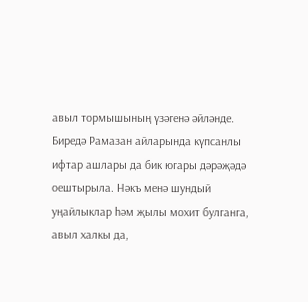авыл тормышының үзәгенә әйләнде. Биредә Рамазан айларында күпсанлы ифтар ашлары да бик югары дәрәҗәдә оештырыла. Нәкъ менә шундый уңайлыклар һәм җылы мохит булганга, авыл халкы да,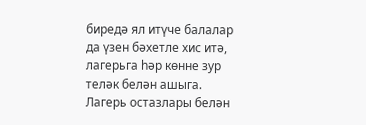биредә ял итүче балалар да үзен бәхетле хис итә, лагерьга һәр көнне зур теләк белән ашыга.
Лагерь остазлары белән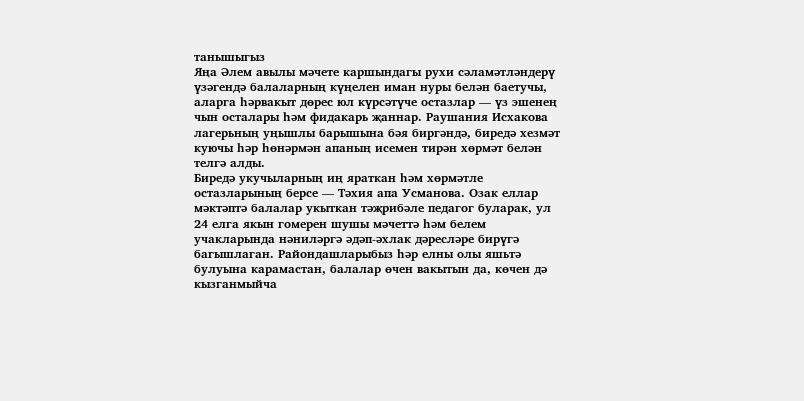танышыгыз
Яңа Әлем авылы мәчете каршындагы рухи сәламәтләндерү үзәгендә балаларның күңелен иман нуры белән баетучы, аларга һәрвакыт дөрес юл күрсәтүче остазлар — үз эшенең чын осталары һәм фидакарь җаннар. Раушания Исхакова лагерьның уңышлы барышына бәя биргәндә, биредә хезмәт куючы һәр һөнәрмән апаның исемен тирән хөрмәт белән телгә алды.
Биредә укучыларның иң яраткан һәм хөрмәтле остазларының берсе — Тәхия апа Усманова. Озак еллар мәктәптә балалар укыткан тәҗрибәле педагог буларак, ул 24 елга якын гомерен шушы мәчеттә һәм белем учакларында нәниләргә әдәп-әхлак дәресләре бирүгә багышлаган. Райондашларыбыз һәр елны олы яшьтә булуына карамастан, балалар өчен вакытын да, көчен дә кызганмыйча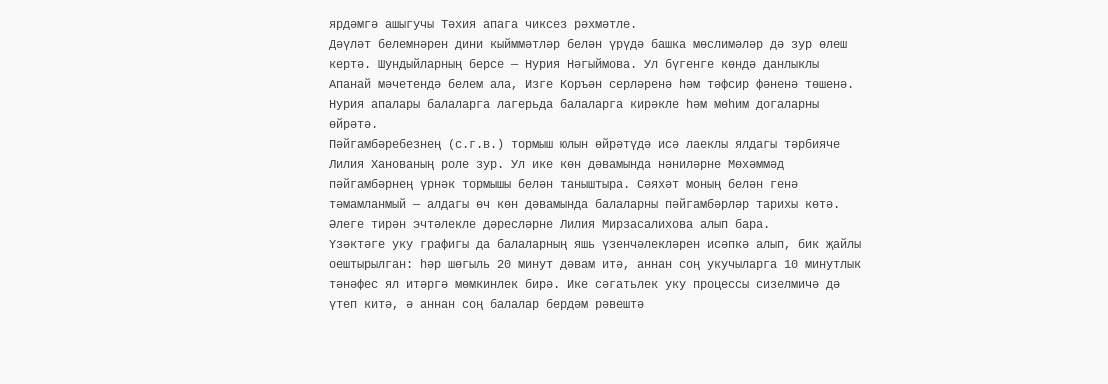ярдәмгә ашыгучы Тәхия апага чиксез рәхмәтле.
Дәүләт белемнәрен дини кыйммәтләр белән үрүдә башка мөслимәләр дә зур өлеш кертә. Шундыйларның берсе — Нурия Нәгыймова. Ул бүгенге көндә данлыклы Апанай мәчетендә белем ала, Изге Коръән серләренә һәм тәфсир фәненә төшенә. Нурия апалары балаларга лагерьда балаларга кирәкле һәм мөһим догаларны өйрәтә.
Пәйгамбәребезнең (с.г.в.) тормыш юлын өйрәтүдә исә лаеклы ялдагы тәрбияче Лилия Ханованың роле зур. Ул ике көн дәвамында нәниләрне Мөхәммәд пәйгамбәрнең үрнәк тормышы белән таныштыра. Сәяхәт моның белән генә тәмамланмый — алдагы өч көн дәвамында балаларны пәйгамбәрләр тарихы көтә. Әлеге тирән эчтәлекле дәресләрне Лилия Мирзасалихова алып бара.
Үзәктәге уку графигы да балаларның яшь үзенчәлекләрен исәпкә алып, бик җайлы оештырылган: һәр шөгыль 20 минут дәвам итә, аннан соң укучыларга 10 минутлык тәнәфес ял итәргә мөмкинлек бирә. Ике сәгатьлек уку процессы сизелмичә дә үтеп китә, ә аннан соң балалар бердәм рәвештә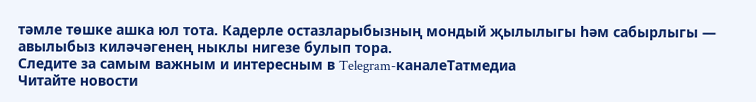тәмле төшке ашка юл тота. Кадерле остазларыбызның мондый җылылыгы һәм сабырлыгы — авылыбыз киләчәгенең ныклы нигезе булып тора.
Следите за самым важным и интересным в Telegram-каналеТатмедиа
Читайте новости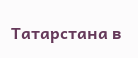Татарстана в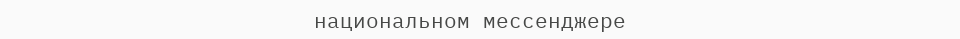национальном мессенджере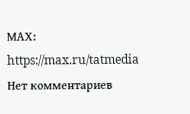MАХ: https://max.ru/tatmedia
Нет комментариев